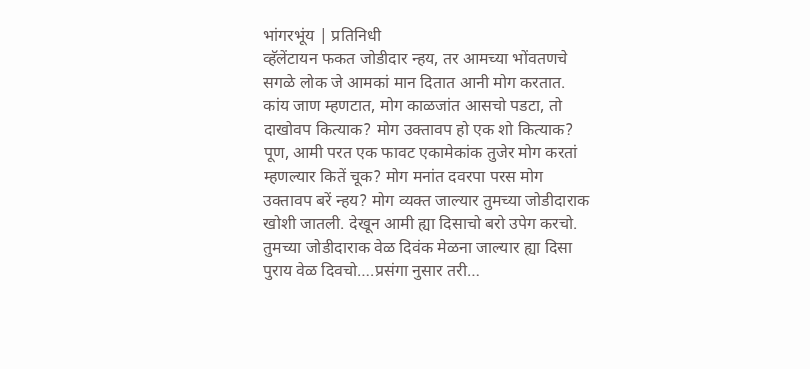भांगरभूंय | प्रतिनिधी
व्हॅलेंटायन फकत जोडीदार न्हय, तर आमच्या भोंवतणचे सगळे लोक जे आमकां मान दितात आनी मोग करतात.
कांय जाण म्हणटात, मोग काळजांत आसचो पडटा, तो दाखोवप कित्याक? मोग उक्तावप हो एक शो कित्याक? पूण, आमी परत एक फावट एकामेकांक तुजेर मोग करतां म्हणल्यार कितें चूक? मोग मनांत दवरपा परस मोग उक्तावप बरें न्हय? मोग व्यक्त जाल्यार तुमच्या जोडीदाराक खोशी जातली. देखून आमी ह्या दिसाचो बरो उपेग करचो. तुमच्या जोडीदाराक वेळ दिवंक मेळना जाल्यार ह्या दिसा पुराय वेळ दिवचो….प्रसंगा नुसार तरी…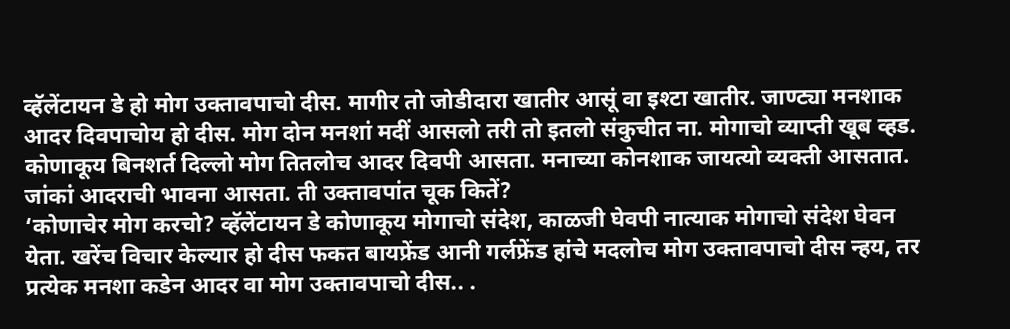व्हॅलेंटायन डे हो मोग उक्तावपाचो दीस. मागीर तो जोडीदारा खातीर आसूं वा इश्टा खातीर. जाण्ट्या मनशाक आदर दिवपाचोय हो दीस. मोग दोन मनशां मदीं आसलो तरी तो इतलो संकुचीत ना. मोगाचो व्याप्ती खूब व्हड. कोणाकूय बिनशर्त दिल्लो मोग तितलोच आदर दिवपी आसता. मनाच्या कोनशाक जायत्यो व्यक्ती आसतात. जांकां आदराची भावना आसता. ती उक्तावपांत चूक कितें?
‘कोणाचेर मोग करचो? व्हॅलेंटायन डे कोणाकूय मोगाचो संदेश, काळजी घेवपी नात्याक मोगाचो संदेश घेवन येता. खरेंच विचार केल्यार हो दीस फकत बायफ्रेंड आनी गर्लफ्रेंड हांचे मदलोच मोग उक्तावपाचो दीस न्हय, तर प्रत्येक मनशा कडेन आदर वा मोग उक्तावपाचो दीस.. .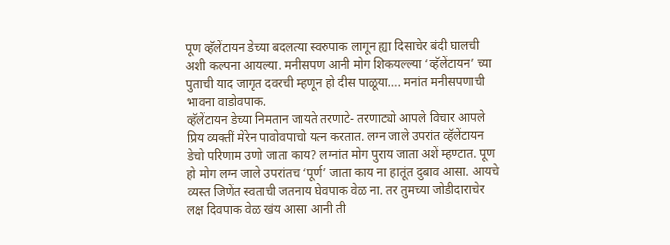पूण व्हॅलेंटायन डेच्या बदलत्या स्वरुपाक लागून ह्या दिसाचेर बंदी घालची अशी कल्पना आयल्या. मनीसपण आनी मोग शिकयल्ल्या ‘व्हॅलेंटायन’ च्या पुताची याद जागृत दवरची म्हणून हो दीस पाळूया…. मनांत मनीसपणाची भावना वाडोवपाक.
व्हॅलेंटायन डेच्या निमतान जायते तरणाटे- तरणाट्यो आपले विचार आपले प्रिय व्यक्तीं मेरेन पावोवपाचो यत्न करतात. लग्न जाले उपरांत व्हॅलेंटायन डेचो परिणाम उणो जाता काय? लग्नांत मोग पुराय जाता अशें म्हण्टात. पूण हो मोग लग्न जाले उपरांतच ‘पूर्ण’ जाता काय ना हातूंत दुबाव आसा. आयचे व्यस्त जिणेंत स्वताची जतनाय घेवपाक वेळ ना. तर तुमच्या जोडीदाराचेर लक्ष दिवपाक वेळ खंय आसा आनी ती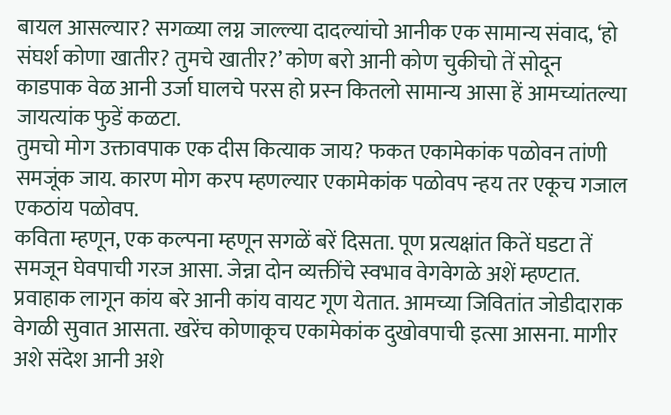बायल आसल्यार? सगळ्या लग्न जाल्ल्या दादल्यांचो आनीक एक सामान्य संवाद, ‘हो संघर्श कोणा खातीर? तुमचे खातीर?’ कोण बरो आनी कोण चुकीचो तें सोदून काडपाक वेळ आनी उर्जा घालचे परस हो प्रस्न कितलो सामान्य आसा हें आमच्यांतल्या जायत्यांक फुडें कळटा.
तुमचो मोग उक्तावपाक एक दीस कित्याक जाय? फकत एकामेकांक पळोवन तांणी समजूंक जाय. कारण मोग करप म्हणल्यार एकामेकांक पळोवप न्हय तर एकूच गजाल एकठांय पळोवप.
कविता म्हणून, एक कल्पना म्हणून सगळें बरें दिसता. पूण प्रत्यक्षांत कितें घडटा तें समजून घेवपाची गरज आसा. जेन्ना दोन व्यक्तींचे स्वभाव वेगवेगळे अशें म्हण्टात. प्रवाहाक लागून कांय बरे आनी कांय वायट गूण येतात. आमच्या जिवितांत जोडीदाराक वेगळी सुवात आसता. खरेंच कोणाकूच एकामेकांक दुखोवपाची इत्सा आसना. मागीर अशे संदेश आनी अशे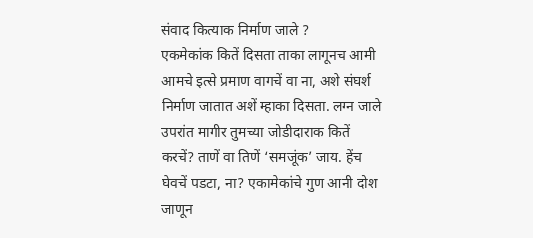संवाद कित्याक निर्माण जाले ?
एकमेकांक कितें दिसता ताका लागूनच आमी आमचे इत्से प्रमाण वागचें वा ना, अशे संघर्श निर्माण जातात अशें म्हाका दिसता. लग्न जाले उपरांत मागीर तुमच्या जोडीदाराक कितें करचें? ताणें वा तिणें ‘समजूंक’ जाय. हेंच घेवचें पडटा, ना? एकामेकांचे गुण आनी दोश जाणून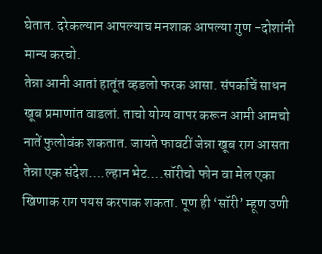घेतात. दरेकल्यान आपल्याच मनशाक आपल्या गुण -दोशांनी मान्य करचो.
तेन्ना आनी आतां हातूंत व्हडलो फरक आसा. संपर्काचें साधन खूब प्रमाणांत वाडलां. ताचो योग्य वापर करून आमी आमचो नातें फुलोवंक शकतात. जायते फावटीं जेन्ना खूब राग आसता तेन्ना एक संदेश….ल्हान भेट….सॉरीचो फोन वा मेल एका खिणाक राग पयस करपाक शकता. पूण ही ‘सॉरी’ म्हूण उणी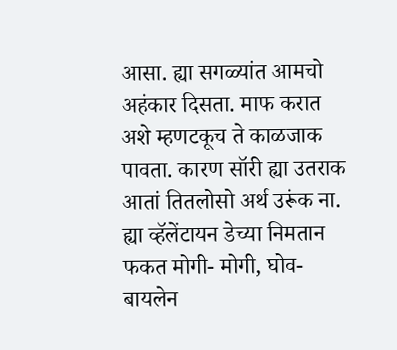आसा. ह्या सगळ्यांत आमचो अहंकार दिसता. माफ करात अशे म्हणटकूच ते काळजाक पावता. कारण सॉरी ह्या उतराक आतां तितलोसो अर्थ उरूंक ना.
ह्या व्हॅलेंटायन डेच्या निमतान फकत मोगी- मोगी, घोव- बायलेन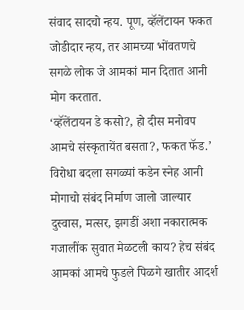संवाद सादचो न्हय. पूण, व्हॅलेंटायन फकत जोडीदार न्हय, तर आमच्या भोंवतणचे सगळे लोक जे आमकां मान दितात आनी मोग करतात.
‘व्हॅलेंटायन डे कसो?, हो दीस मनोवप आमचे संस्कृतायेंत बसता?, फकत फॅड.’ विरोधा बदला सगळ्यां कडेन स्नेह आनी मोगाचो संबंद निर्माण जालो जाल्यार दुस्वास, मत्सर, झगडीं अशा नकारात्मक गजालींक सुवात मेळटली काय? हेच संबंद आमकां आमचे फुडले पिळगे खातीर आदर्श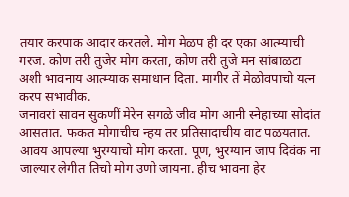तयार करपाक आदार करतले. मोग मेळप ही दर एका आत्म्याची गरज. कोण तरी तुजेर मोग करता, कोण तरी तुजे मन सांबाळटा अशी भावनाय आत्म्याक समाधान दिता. मागीर तें मेळोवपाचो यत्न करप सभावीक.
जनावरां सावन सुकणीं मेरेन सगळे जीव मोग आनी स्नेहाच्या सोदांत आसतात. फकत मोगाचीच न्हय तर प्रतिसादाचीय वाट पळयतात. आवय आपल्या भुरग्याचो मोग करता. पूण, भुरग्यान जाप दिवंक ना जाल्यार लेगीत तिचो मोग उणो जायना. हीच भावना हेर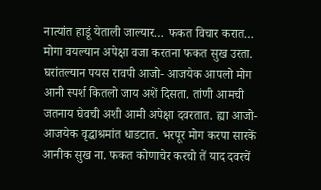नात्यांत हाडूं येताली जाल्यार… फकत विचार करात… मोगा वयल्यान अपेक्षा वजा करतना फकत सुख उरता.
घरांतल्यान पयस रावपी आजो- आजयेक आपलो मोग आनी स्पर्श कितलो जाय अशें दिसता. तांणी आमची जतनाय घेवची अशी आमी अपेक्षा दवरतात. ह्या आजो- आजयेक वृद्धाश्रमांत धाडटात. भरपूर मोग करपा सारकें आनीक सुख ना. फकत कोणाचेर करचो तें याद दवरचें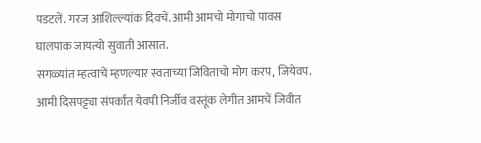पडटलें. गरज आशिल्ल्यांक दिवचें. आमी आमचो मोगाचो पावस घालपाक जायत्यो सुवाती आसात.
सगळ्यांत म्हत्वाचें म्हणल्यार स्वताच्या जिविताचो मोग करप, जियेवप. आमी दिसपट्ट्या संपर्कांत येवपी निर्जीव वस्तूंक लेगीत आमचें जिवीत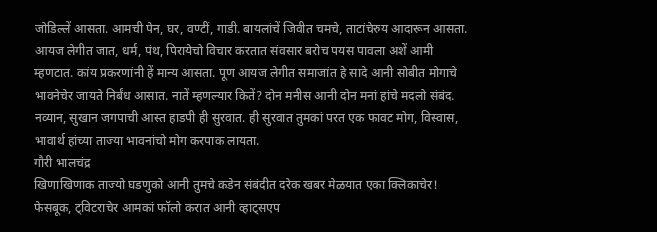जोडिल्लें आसता. आमची पेन, घर, वण्टीं, गाडी. बायलांचें जिवीत चमचे, ताटांचेरुय आदारून आसता.
आयज लेगीत जात, धर्म, पंथ, पिरायेचो विचार करतात संवसार बरोच पयस पावला अशें आमी म्हणटात. कांय प्रकरणांनी हें मान्य आसता. पूण आयज लेगीत समाजांत हे सादे आनी सोबीत मोगाचे भावनेचेर जायते निर्बंध आसात. नातें म्हणल्यार कितें? दोन मनीस आनी दोन मनां हांचे मदलो संबंद. नव्यान, सुखान जगपाची आस्त हाडपी ही सुरवात. ही सुरवात तुमकां परत एक फावट मोग, विस्वास, भावार्थ हांच्या ताज्या भावनांचो मोग करपाक लायता.
गौरी भालचंद्र
खिणाखिणाक ताज्यो घडणुको आनी तुमचे कडेन संबंदीत दरेक खबर मेळयात एका क्लिकाचेर! फेसबूक, ट्विटराचेर आमकां फॉलो करात आनी व्हाट्सएप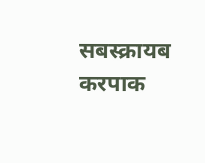सबस्क्रायब करपाक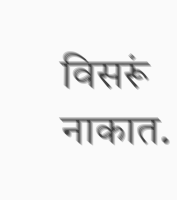विसरूं नाकात.